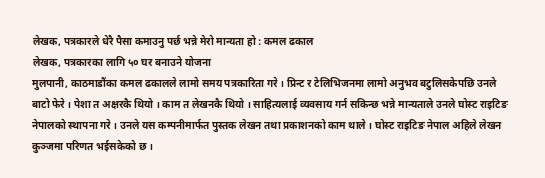लेखक, पत्रकारले धेरै पैसा कमाउनु पर्छ भन्ने मेरो मान्यता हो : कमल ढकाल
लेखक, पत्रकारका लागि ५० घर बनाउने योजना
मुलपानी, काठमाडौंका कमल ढकालले लामो समय पत्रकारिता गरे । प्रिन्ट र टेलिभिजनमा लामो अनुभव बटुलिसकेपछि उनले बाटो फेरे । पेशा त अक्षरकै थियो । काम त लेखनकै थियो । साहित्यलाई व्यवसाय गर्न सकिन्छ भन्ने मान्यताले उनले घोस्ट राइटिङ नेपालको स्थापना गरे । उनले यस कम्पनीमार्फत पुस्तक लेखन तथा प्रकाशनको काम थाले । घोस्ट राइटिङ नेपाल अहिले लेखन कुञ्जमा परिणत भईसकेको छ ।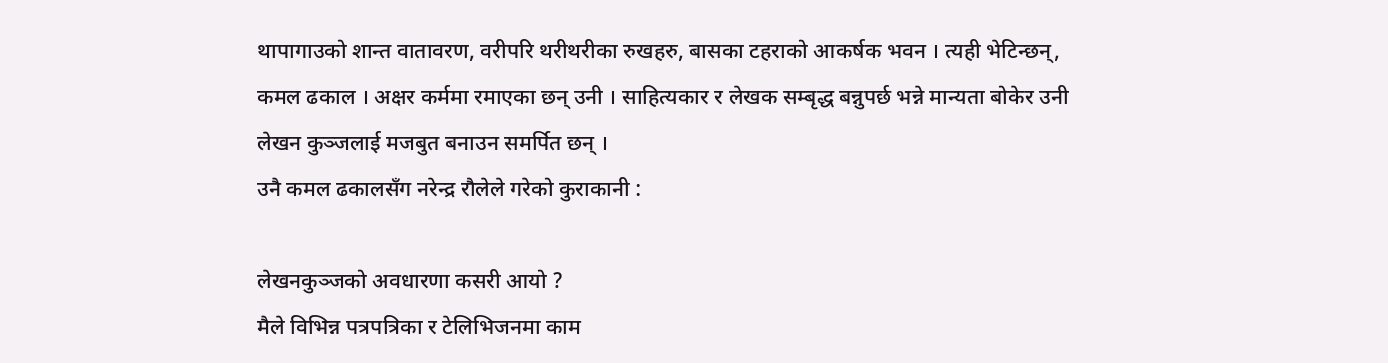थापागाउको शान्त वातावरण, वरीपरि थरीथरीका रुखहरु, बासका टहराको आकर्षक भवन । त्यही भेटिन्छन्, कमल ढकाल । अक्षर कर्ममा रमाएका छन् उनी । साहित्यकार र लेखक सम्बृद्ध बन्नुपर्छ भन्ने मान्यता बोकेर उनी लेखन कुञ्जलाई मजबुत बनाउन समर्पित छन् ।
उनै कमल ढकालसँग नरेन्द्र रौलेले गरेको कुराकानी :

लेखनकुञ्जको अवधारणा कसरी आयो ?
मैले विभिन्न पत्रपत्रिका र टेलिभिजनमा काम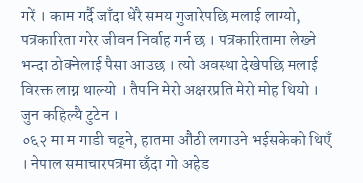गरें । काम गर्दै जाँदा धेरै समय गुजारेपछि मलाई लाग्यो, पत्रकारिता गरेर जीवन निर्वाह गर्न छ । पत्रकारितामा लेख्ने भन्दा ठोक्नेलाई पैसा आउछ । त्यो अवस्था देखेपछि मलाई विरक्त लाग्न थाल्यो । तैपनि मेरो अक्षरप्रति मेरो मोह थियो । जुन कहिल्यै टुटेन ।
०६२ मा म गाडी चढ्ने, हातमा औंठी लगाउने भईसकेको थिएँ । नेपाल समाचारपत्रमा छँदा गो अहेड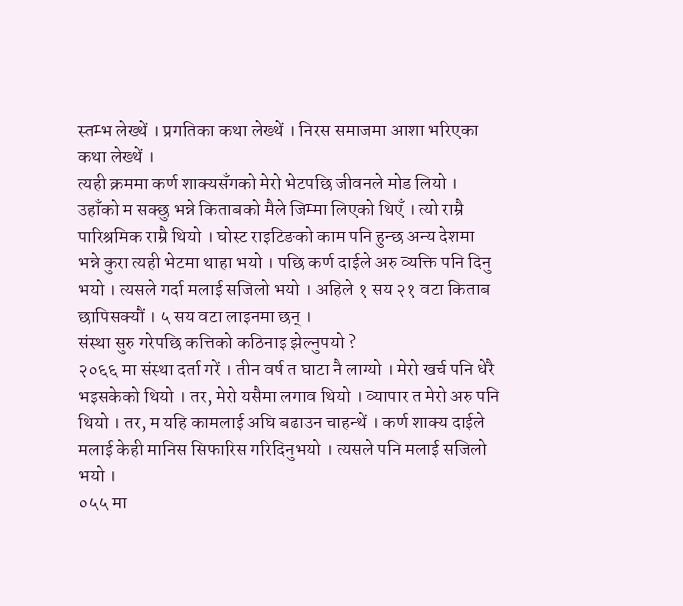स्तम्भ लेख्थें । प्रगतिका कथा लेख्थें । निरस समाजमा आशा भरिएका कथा लेख्थें ।
त्यही क्रममा कर्ण शाक्यसँगको मेरो भेटपछि जीवनले मोड लियो । उहाँको म सक्छु भन्ने किताबको मैले जिम्मा लिएको थिएँ । त्यो राम्रै पारिश्रमिक राम्रै थियो । घोस्ट राइटिङको काम पनि हुन्छ अन्य देशमा भन्ने कुरा त्यही भेटमा थाहा भयो । पछि कर्ण दाईले अरु व्यक्ति पनि दिनु भयो । त्यसले गर्दा मलाई सजिलो भयो । अहिले १ सय २१ वटा किताब छापिसक्यौं । ५ सय वटा लाइनमा छन् ।
संस्था सुरु गरेपछि कत्तिको कठिनाइ झेल्नुपयो ?
२०६६ मा संस्था दर्ता गरें । तीन वर्ष त घाटा नै लाग्यो । मेरो खर्च पनि धेरै भइसकेको थियो । तर, मेरो यसैमा लगाव थियो । व्यापार त मेरो अरु पनि थियो । तर, म यहि कामलाई अघि बढाउन चाहन्थें । कर्ण शाक्य दाईले मलाई केही मानिस सिफारिस गरिदिनुभयो । त्यसले पनि मलाई सजिलो भयो ।
०५५ मा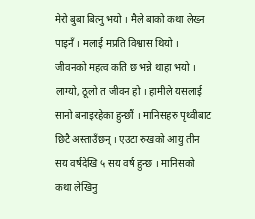मेरो बुबा बित्नु भयो । मैले बाको कथा लेख्न पाइनँ । मलाई मप्रति विश्वास थियो । जीवनको महत्व कति छ भन्ने थाहा भयो । लाग्यो, ठूलो त जीवन हो । हामीले यसलाई सानो बनाइरहेका हुन्छौं । मानिसहरु पृथ्वीबाट छिटै अस्ताउँछन् । एउटा रुखको आयु तीन सय वर्षदेखि ५ सय वर्ष हुन्छ । मानिसको कथा लेखिनु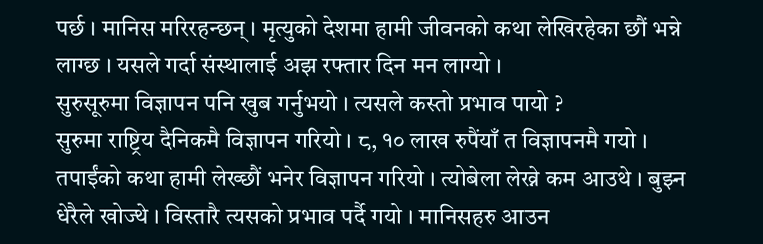पर्छ । मानिस मरिरहन्छन् । मृत्युको देशमा हामी जीवनको कथा लेखिरहेका छौं भन्ने लाग्छ । यसले गर्दा संस्थालाई अझ रफ्तार दिन मन लाग्यो ।
सुरुसूरुमा विज्ञापन पनि खुब गर्नुभयो । त्यसले कस्तो प्रभाव पायो ?
सुरुमा राष्ट्रिय दैनिकमै विज्ञापन गरियो । ८, १० लाख रुपैंयाँ त विज्ञापनमै गयो । तपाईंको कथा हामी लेख्छौं भनेर विज्ञापन गरियो । त्योबेला लेख्ने कम आउथे । बुझ्न धेरैले खोज्थे । विस्तारै त्यसको प्रभाव पर्दै गयो । मानिसहरु आउन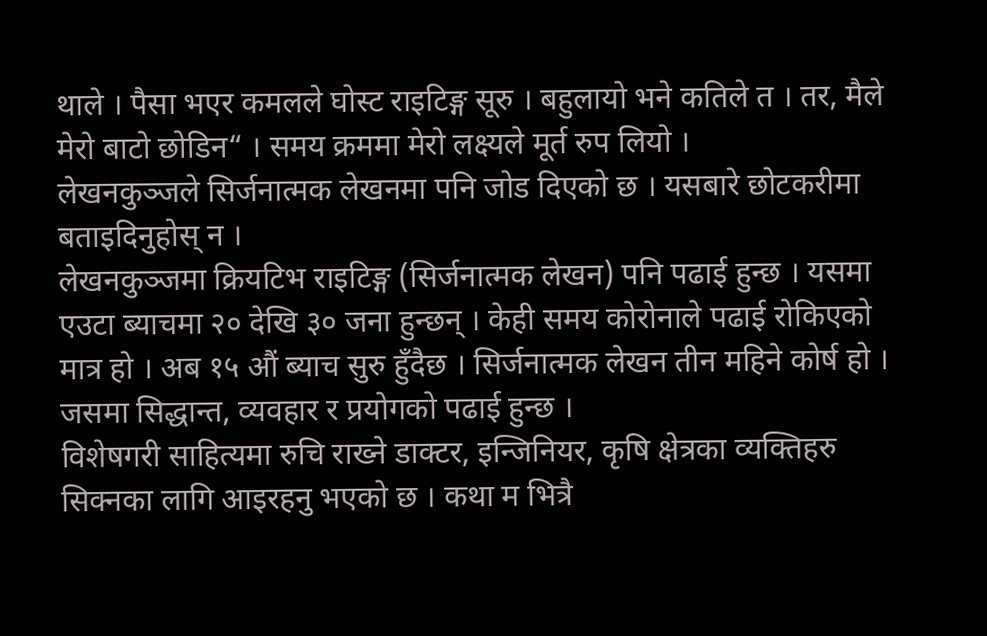थाले । पैसा भएर कमलले घोस्ट राइटिङ्ग सूरु । बहुलायो भने कतिले त । तर, मैले मेरो बाटो छोडिन“ । समय क्रममा मेरो लक्ष्यले मूर्त रुप लियो ।
लेखनकुञ्जले सिर्जनात्मक लेखनमा पनि जोड दिएको छ । यसबारे छोटकरीमा बताइदिनुहोस् न ।
लेखनकुञ्जमा क्रियटिभ राइटिङ्ग (सिर्जनात्मक लेखन) पनि पढाई हुन्छ । यसमा एउटा ब्याचमा २० देखि ३० जना हुन्छन् । केही समय कोरोनाले पढाई रोकिएको मात्र हो । अब १५ औं ब्याच सुरु हुँदैछ । सिर्जनात्मक लेखन तीन महिने कोर्ष हो । जसमा सिद्धान्त, व्यवहार र प्रयोगको पढाई हुन्छ ।
विशेषगरी साहित्यमा रुचि राख्ने डाक्टर, इन्जिनियर, कृषि क्षेत्रका व्यक्तिहरु सिक्नका लागि आइरहनु भएको छ । कथा म भित्रै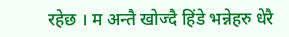रहेछ । म अन्तै खोज्दै हिंडे भन्नेहरु धेरै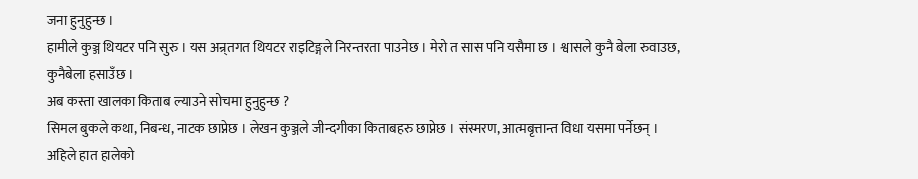जना हुनुहुन्छ ।
हामीले कुञ्ज थियटर पनि सुरु । यस अन्र्तगत थियटर राइटिङ्गले निरन्तरता पाउनेछ । मेरो त सास पनि यसैमा छ । श्वासले कुनै बेला रुवाउछ, कुनैबेला हसाउँछ ।
अब कस्ता खालका किताब ल्याउने सोचमा हुनुहुन्छ ?
सिमल बुकले कथा, निबन्ध, नाटक छाप्नेछ । लेखन कुञ्जले जीन्दगीका किताबहरु छाप्नेछ । संस्मरण, आत्मबृत्तान्त विधा यसमा पर्नेछन् ।
अहिले हात हालेको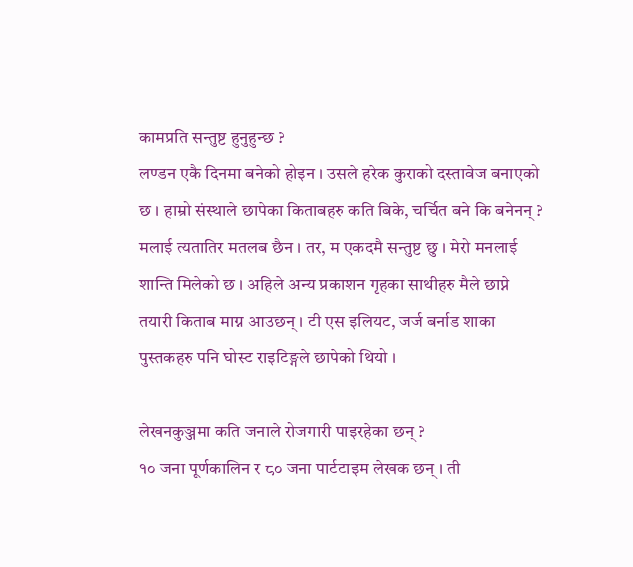कामप्रति सन्तुष्ट हुनुहुन्छ ?
लण्डन एकै दिनमा बनेको होइन । उसले हरेक कुराको दस्तावेज बनाएको छ । हाम्रो संस्थाले छापेका किताबहरु कति बिके, चर्चित बने कि बनेनन् ? मलाई त्यतातिर मतलब छैन । तर, म एकदमै सन्तुष्ट छु । मेरो मनलाई शान्ति मिलेको छ । अहिले अन्य प्रकाशन गृहका साथीहरु मैले छाप्ने तयारी किताब माग्न आउछन् । टी एस इलियट, जर्ज बर्नाड शाका पुस्तकहरु पनि घोस्ट राइटिङ्गले छापेको थियो ।

लेखनकुञ्जमा कति जनाले रोजगारी पाइरहेका छन् ?
१० जना पूर्णकालिन र ८० जना पार्टटाइम लेखक छन् । ती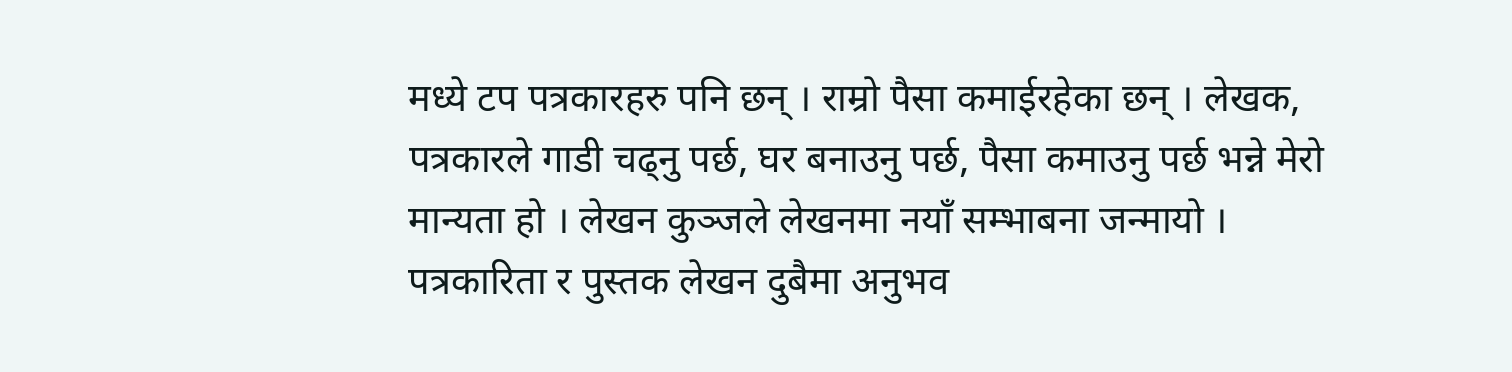मध्ये टप पत्रकारहरु पनि छन् । राम्रो पैसा कमाईरहेका छन् । लेखक, पत्रकारले गाडी चढ्नु पर्छ, घर बनाउनु पर्छ, पैसा कमाउनु पर्छ भन्ने मेरो मान्यता हो । लेखन कुञ्जले लेखनमा नयाँ सम्भाबना जन्मायो ।
पत्रकारिता र पुस्तक लेखन दुबैमा अनुभव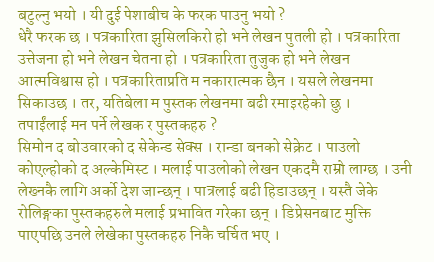बटुल्नु भयो । यी दुई पेशाबीच के फरक पाउनु भयो ?
धेरै फरक छ । पत्रकारिता झुसिलकिरो हो भने लेखन पुतली हो । पत्रकारिता उत्तेजना हो भने लेखन चेतना हो । पत्रकारिता तुजुक हो भने लेखन आत्मविश्वास हो । पत्रकारिताप्रति म नकारात्मक छैन । यसले लेखनमा सिकाउछ । तर, यतिबेला म पुस्तक लेखनमा बढी रमाइरहेको छु ।
तपाईंलाई मन पर्ने लेखक र पुस्तकहरु ?
सिमोन द बोउवारको द सेकेन्ड सेक्स । रान्डा बनको सेक्रेट । पाउलो कोएल्होको द अल्केमिस्ट । मलाई पाउलोको लेखन एकदमै राम्रो लाग्छ । उनी लेख्नकै लागि अर्को देश जान्छन् । पात्रलाई बढी हिडाउछन् । यस्तै जेके रोलिङ्गका पुस्तकहरुले मलाई प्रभावित गरेका छन् । डिप्रेसनबाट मुक्ति पाएपछि उनले लेखेका पुस्तकहरु निकै चर्चित भए ।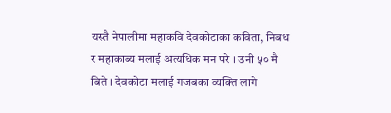यस्तै नेपालीमा महाकवि देवकोटाका कविता, निबध र महाकाब्य मलाई अत्यधिक मन परे । उनी ५० मै बिते । देवकोटा मलाई गजबका व्यक्ति लागे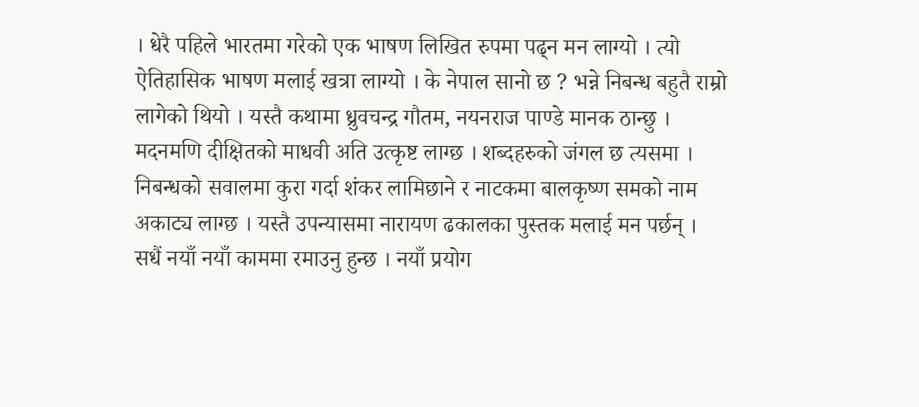। धेरै पहिले भारतमा गरेको एक भाषण लिखित रुपमा पढ्न मन लाग्यो । त्यो ऐतिहासिक भाषण मलाई खत्रा लाग्यो । के नेपाल सानो छ ? भन्ने निबन्ध बहुतै राम्रो लागेको थियो । यस्तै कथामा ध्रुवचन्द्र गौतम, नयनराज पाण्डे मानक ठान्छु ।
मदनमणि दीक्षितको माधवी अति उत्कृष्ट लाग्छ । शब्दहरुको जंगल छ त्यसमा । निबन्धको सवालमा कुरा गर्दा शंकर लामिछाने र नाटकमा बालकृष्ण समको नाम अकाट्य लाग्छ । यस्तै उपन्यासमा नारायण ढकालका पुस्तक मलाई मन पर्छन् ।
सधैं नयाँ नयाँ काममा रमाउनु हुन्छ । नयाँ प्रयोग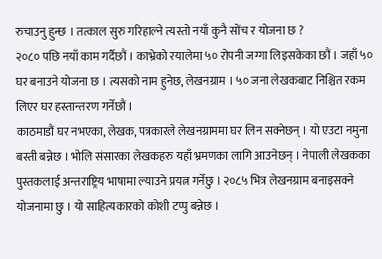रुचाउनु हुन्छ । तत्काल सुरु गरिहाल्ने त्यस्तो नयाँ कुनै सोंच र योजना छ ?
२०८० पछि नयाँ काम गर्दैछौं । काभ्रेको रयालेमा ५० रोपनी जग्गा लिइसकेका छौं । जहाँ ५० घर बनाउने योजना छ । त्यसको नाम हुनेछ, लेखनग्राम । ५० जना लेखकबाट निश्चित रकम लिएर घर हस्तान्तरण गर्नेछौं ।
काठमाडौं घर नभएका, लेखक, पत्रकारले लेखनग्राममा घर लिन सक्नेछन् । यो एउटा नमुना बस्ती बन्नेछ । भोलि संसारका लेखकहरु यहाँ भ्रमणका लागि आउनेछन् । नेपाली लेखकका पुस्तकलाई अन्तराष्ट्रिय भाषामा ल्याउने प्रयत्न गर्नेछु । २०८५ भित्र लेखनग्राम बनाइसक्ने योजनामा छु । यो साहित्यकारको कोशी टप्पु बन्नेछ ।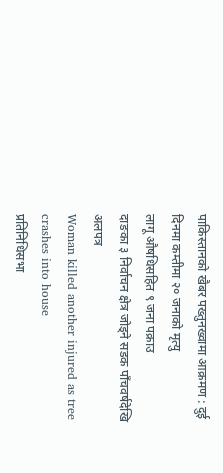पाकिस्तानको खैबर पख्तुनख्वामा आक्रमण : दुई दिनमा कम्तीमा २० जनाको मृत्यु
लागू औषधिसहित ९ जना पक्राउ
दाङका ३ निर्वाचन क्षेत्र जोड्ने सडक पाँचवर्षदेखि अलपत्र
Woman killed another injured as tree crashes into house
प्रतिनिधिसभा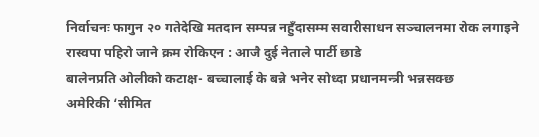निर्वाचनः फागुन २० गतेदेखि मतदान सम्पन्न नहुँदासम्म सवारीसाधन सञ्चालनमा रोक लगाइने
रास्वपा पहिरो जाने क्रम रोकिएन : आजै दुई नेताले पार्टी छाडे
बालेनप्रति ओलीको कटाक्ष- बच्चालाई के बन्ने भनेर सोध्दा प्रधानमन्त्री भन्नसक्छ
अमेरिकी ‘सीमित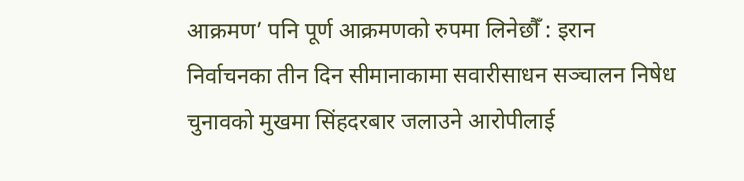आक्रमण’ पनि पूर्ण आक्रमणको रुपमा लिनेछौँ : इरान
निर्वाचनका तीन दिन सीमानाकामा सवारीसाधन सञ्चालन निषेध
चुनावको मुखमा सिंहदरबार जलाउने आरोपीलाई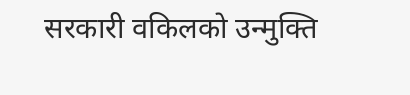सरकारी वकिलको उन्मुक्ति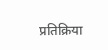प्रतिक्रिया